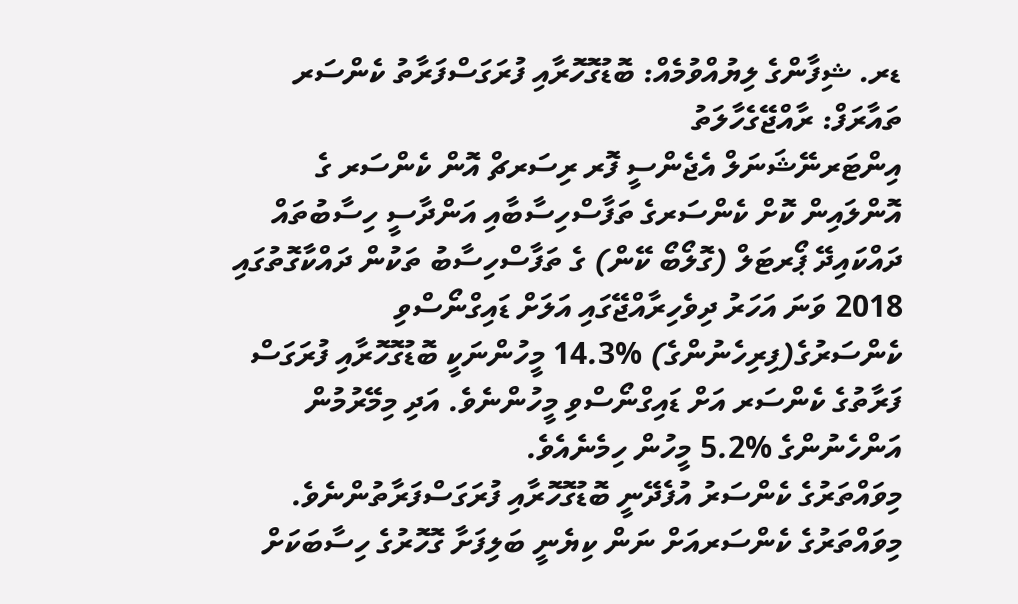ޑރ. ޝިފާންގެ ލިޔުއްވުމެއް: ބޮޑުގޮހޮރާއި ފުރަގަސްފަރާތު ކެންސަރ
ތައާރަފް: ރާއްޖޭގެހާލަތު
އިންޓަރނޭޝަނަލް އެޖެންސީ ފޮރ ރިސަރޗް އޮން ކެންސަރ ގެ އޮންލައިން ކޮށް ކެންސަރގެ ތަފާސްހިސާބާއި އަންދާސީ ހިސާބުތައް ދައްކައިދޭ ޕޯރޓަލް (ގޮލޯބޯ ކޭން) ގެ ތަފާސްހިސާބު ތަކުން ދައްކާގޮތުގައި 2018 ވަނަ އަހަރު ދިވެހިރާއްޖޭގައި އަލަށް ޑައިގްނޯސްވި ކެންސަރުގެ(ފިރިހެނުންގެ) %14.3 މީހުންނަކީ ބޮޑުގޮހޮރާއި ފުރަގަސް ފަރާތުގެ ކެންސަރ އަށް ޑައިގްނޯސްވި މީހުންނެވެ. އަދި މިމޭރުމުން އަންހެނުންގެ %5.2 މީހުން ހިމެނެއެވެ.
މިވައްތަރުގެ ކެންސަރު އުފެދޭނީ ބޮޑުގޮހޮރާއި ފުރަގަސްފަރާތުންނެވެ. މިވައްތަރުގެ ކެންސަރއަށް ނަން ކިޔެނީ ބަލިފަށާ ގޮހޮރުގެ ހިސާބަކަށް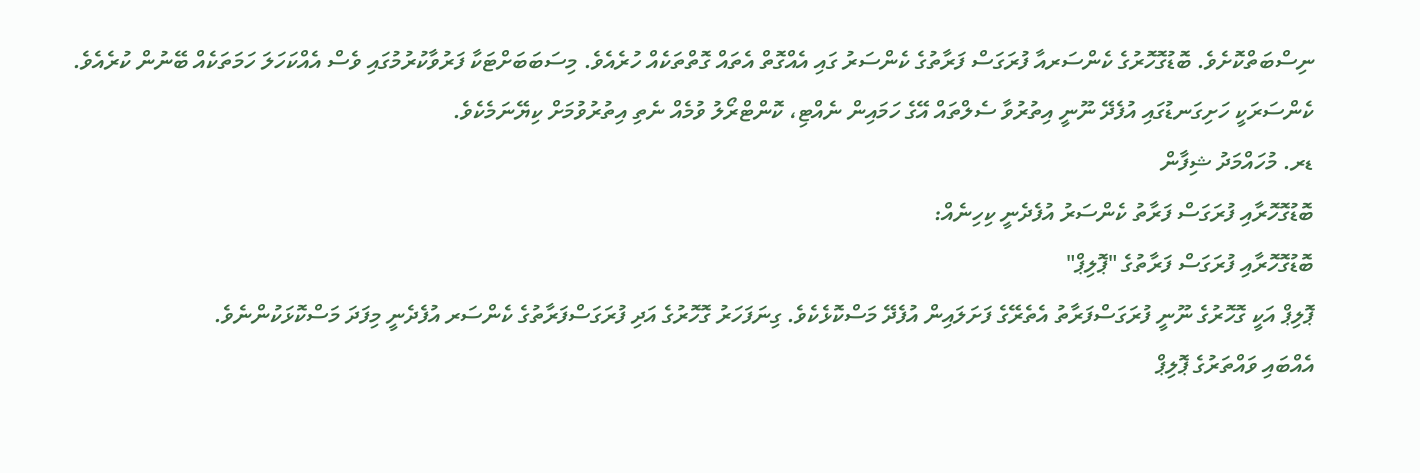ނިސްބަތްކޮށެވެ. ބޮޑުގޮހޮރުގެ ކެންސަރއާ ފުރަގަސް ފަރާތުގެ ކެންސަރު ގައި އެއްގޮތް އެތައް ގޮތްތަކެއް ހުރެއެވެ. މިސަބަބަށްޓަކާ ފަރުވާކުރުމުގައި ވެސް އެއްކަހަލަ ހަމަތަކެއް ބޭނުން ކުރެއެވެ.
ކެންސަރަކީ ހަށިގަނޑުގައި އުފެދޭ ނޫނީ އިތުރުވާ ސެލްތައް އޭގެ ހަމައިން ނެއްޓި، ކޮންޓްރޯލު ވުމެއް ނެތި އިތުރުވުމަށް ކިޔޭނަމެކެވެ.
ޑރ. މުހައްމަދު ޝިފާން
ބޮޑުގޮހޮރާއި ފުރަގަސް ފަރާތު ކެންސަރު އުފެދެނީ ކިހިނެއް:
ބޮޑުގޮހޮރާއި ފުރަގަސް ފަރާތުގެ "ޕޮލިޕް"
ޕޮލިޕް އަކީ ގޮހޮރުގެ ނޫނީ ފުރަގަސްފަރާތު އެތެރޭގެ ފަށަލައިން އުފެދޭ މަސްކޮޅެކެވެ. ގިނަފަހަރު ގޮހޮރުގެ އަދި ފުރަގަސްފަރާތުގެ ކެންސަރ އުފެދެނީ މިފަދަ މަސްކޮޅަކުންނެވެ.
އެއްބައި ވައްތަރުގެ ޕޮލިޕް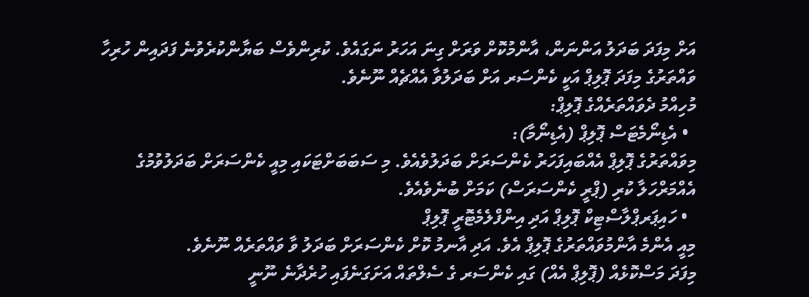އަށް މިފަދަ ބަދަލު އަންނަން، އާންމުކޮށް ވަރަށް ގިނަ އަހަރު ނަގައެވެ. ކުރިންވެސް ބަޔާންކުރެވުނެ ފަދައިން ހުރިހާ ވައްތަރުގެ މިފަދަ ޕޮލިޕް އަކީ ކެންސަރ އަށް ބަދަލުވާ އެއްޗެއް ނޫނެވެ.
މުހިއްމު ދެވައްތަރެއްގެ ޕޮލިޕް:
  • އެޑިނޯމެޓަސް ޕޮލިޕް (އެޑިނޯމާ):
މިވައްތަރުގެ ޕޮލިޕް އެއްބައިފަހަރު ކެންސަރަށް ބަދަލުވެއެވެ. މި ސަބަބަށްޓަކައި މިއީ ކެންސަރަށް ބަދަލުވުމުގެ އެއްމަރްހަލާ ކުރި (ޕްރީ ކެންސަރަސް) ކަމަށް ބުނެވެއެވެ.
  • ހައިޕަރޕްލާސްޓިކް ޕޮލިޕް އަދި އިންފްލެމެޓޮރީ ޕޮލިޕް
މިއީ އެންމެ އާންމުވައްތަރުގެ ޕޮލިޕް އެވެ. އަދި އާނމު ކޮށް ކެންސަރަށް ބަދަލު ވާ ވައްތަރެއް ނޫނެވެ.
މިފަދަ މަސްކޮޅެއް (ޕޮލިޕް އެއް) ގައި ކެންސަރ ގެ ސެލްތައް އަށަގަނެފައި ހުރެދާނެ ނޫނީ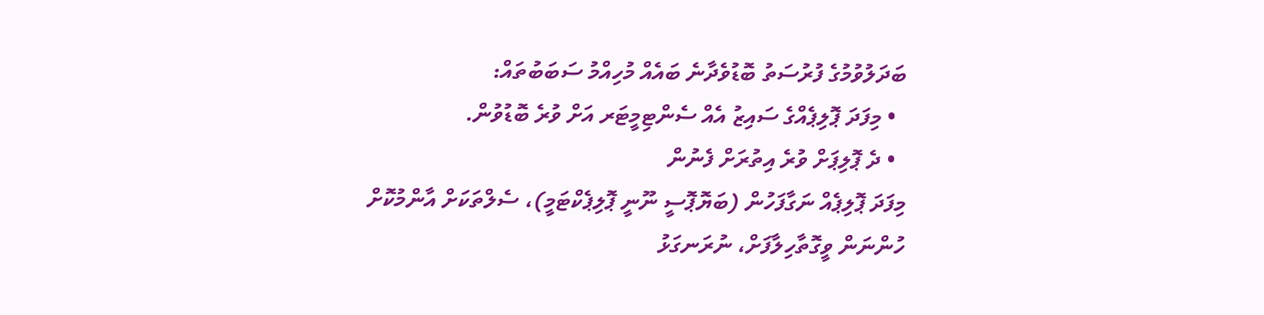ބަދަލުވުމުގެ ފުރުސަތު ބޮޑުވެދާނެ ބައެއް މުހިއްމު ސަބަބުތައް:
  • މިފަދަ ޕޮލިޕެއްގެ ސައިޒު އެއް ސެންޓިމީޓަރ އަށް ވުރެ ބޮޑުވުން.
  • ދެ ޕޮލިޕަށް ވުރެ އިތުރަށް ފެނުން
މިފަދަ ޕޮލިޕެއް ނަގާފަހުން (ބަޔޮޕޮސީ ނޫނީ ޕޮލިޕެކްޓަމީ)، ސެލްތަކަށް އާންމުކޮށް ހުންނަން ވީގޮތާހިލާފަށް، ނުރަނގަޅު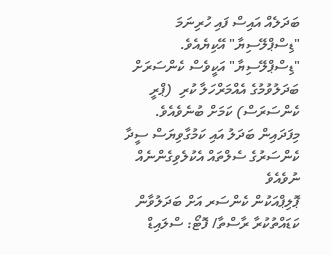ބަދަލެއް އައިސް ފައި ހުރިނަމަ "ޑިސްޕްލޭސިޔާ" އޭކިޔެއެވެ. "ޑިސްޕްލޭސިޔާ" އަކީވެސް ކެންސަރަށް ބަދަލުވުމުގެ އެއްމަރްހަލާ ކުރި  (ޕްރީ ކެންސަރަސް) ކަމަށް ބުނެވެއެވެ. މިފަދައިން ބަދަލު އައި ކަމުގާވިޔަސް ސީދާ ކެންސަރުގެ ސެލްތައް އެކުލެވިގެންނެއް ނުވެއެވެ
ޕޮލިޕްއަކުން ކެންސަރ އަށް ބަދަލުވާން ކަޑައްތުކުރާ ރާސްތާ/ ފޮޓޯ: ސްލައިޑް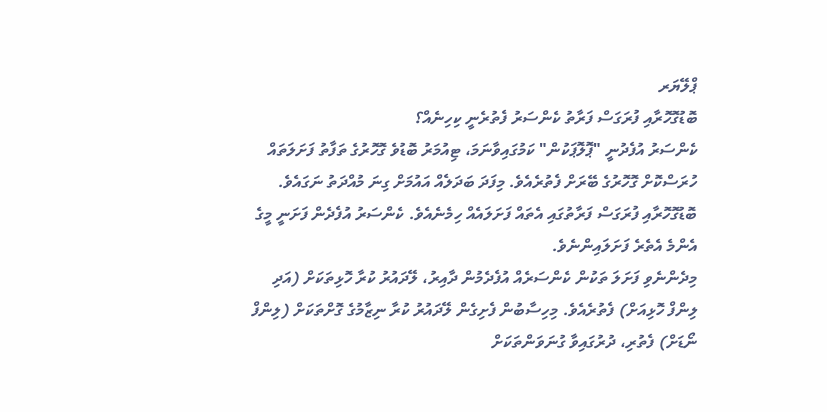ޕްލޭޔަރ
ބޮޑުގޮހޮރާއި ފުރަގަސް ފަރާތު ކެންސަރު ފެތުރެނީ ކިހިނެއް؟
ކެންސަރު އުފެދުނީ "ޕޮލޮޕަކުން" ކަމުގައިވާނަމަ، ޓިއުމަރު ބޮޑުވެ ގޮހޮރުގެ ތަފާތު ފަށަލަތައް ހުރަސްކޮށް ގޮހޮރުގެ ބޭރަށް ފެތުރެއެވެ. މިފަދަ ބަދަލެއް އައުމަށް ގިނަ މުއްދަތު ނަގައެވެ. ބޮޑުގޮހޮރާއި ފުރަގަސް ފަރާތުގައި އެތައް ފަށަލައެއް ހިމެނެއެވެ. ކެންސަރު އުފެދެން ފަށަނީ މީގެ އެންމެ އެތެރެ ފަށަލައިންނެވެ.
މިދެންނެވި ފަށަލަ ތަކުން ކެންސަރެއް އުފެދެމުން ދާއިރު، ލޭދައުރު ކުރާ ހޮޅިތަކަށް (އަދި ލިންފް ހޮޅިއަށް) ފެތުރެއެވެ. މިހިސާބުން ފެށިގެން ލޭދައުރު ކުރާ ނިޒާމުގެ ގޮށްތަކަށް (ލިންފް ނޯޑަށް) ފެތުރި، ދުރުގައިވާ ގުނަވަންތަކަށް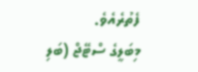ފެތުރެއެވެ.
މިބަލީގެ ސްޓޭޖް (ބަލި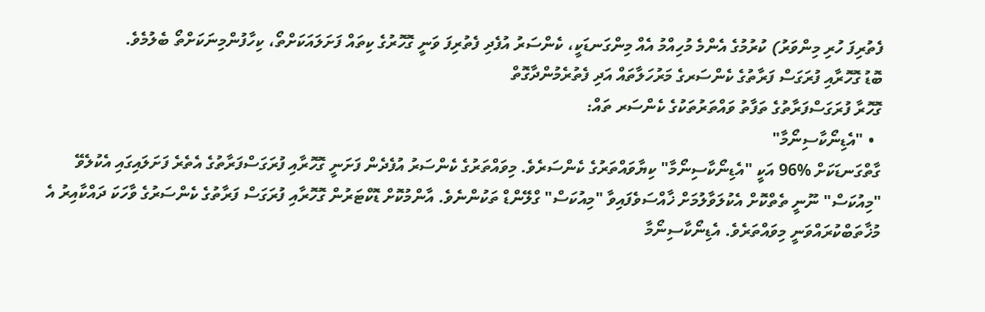ފެތުރިފަ ހުރި މިންވަރު) ކުރުމުގެ އެންމެ މުހިއްމު އެއް މިންގަނޑަކީ، ކެންސަރު އުފެދި ފެތުރިފަ ވަނީ ގޮހޮރުގެ ކިތައް ފަށަލައަކަށްތޯ، ކިހާފުންމިނަކަށްތޯ ބެލުމެވެ.
ބޮޑު ގޮހޮރާއި ފުރަގަސް ފަރާތުގެ ކެންސަރގެ މަރުހަލާތައް އަދި ފެތުރެމުންދާގޮތް
ގޮހޮރާ ފުރަގަސްފަރާތުގެ ތަފާތު ވައްތަރުތަކުގެ ކެންސަރ ތައް:
  • "އެޑިނޯކާސިނޯމާ"
ގާތްގަނޑަކަށް %96 އަކީ "އެޑިނޯކާސިނޯމާ" ކިޔާވައްތަރުގެ ކެންސަރެވެ. މިވައްތަރުގެ ކެންސަރު އުފެދެން ފަށަނީ ގޮހޮރާއި ފުރަގަސްފަރާތުގެ އެތެރެ ފަށަލައިގައި އެކުލެވޭ "މިއުކަސް" ނޫނީ ތެތްކޮށް އެކުލަވާލުމަށް ޚާއްސަވެފައިވާ "މިއުކަސް" ގްލޭންޑް ތަކުންނެވެ. އާންމުކޮށް ޑޮކްޓަރުން ގޮހޮރާއި ފުރަގަސް ފަރާތުގެ ކެންސަރުގެ ވާހަކަ ދައްކާއިރު އެ މުޚާތަބްކުރައްވަނީ މިވައްތަރެވެ. އެޑިނޯކާސިނޯމާ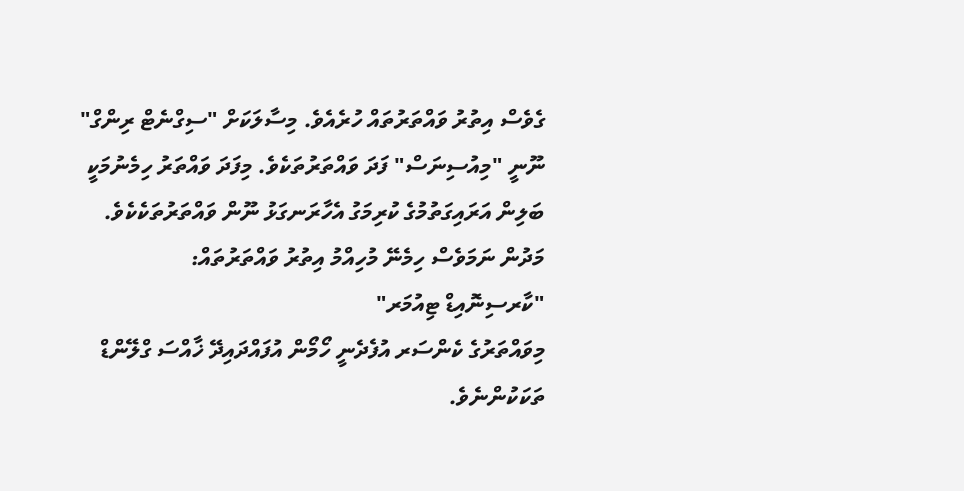ގެވެސް އިތުރު ވައްތަރުތައް ހުރެއެވެ. މިސާލަކަށް "ސިގްނެޓް ރިންގް" ނޫނީ "މިއުސިނަސް" ފަދަ ވައްތަރުތަކެވެ. މިފަދަ ވައްތަރު ހިމެނުމަކީ ބަލިން އަރައިގަތުމުގެ ކުރިމަގު އެހާރަނގަޅު ނޫން ވައްތަރުތަކެކެވެ.
މަދުން ނަމަވެސް ހިމެނޭ މުހިއްމު އިތުރު ވައްތަރުތައް:
"ކާރސިނޮއިޑް ޓިއުމަރ"
މިވައްތަރުގެ ކެންސަރ އުފެދެނީ ހޯމޯން އުފައްދައިދޭ ޚާއްސަ ގްލޭންޑް ތަކަކުންނެވެ.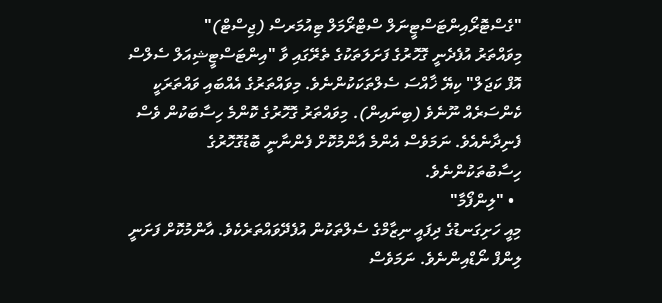"ގެސްޓޮރޯއިންޓަސްޓީނަލް ސްޓްރޯމަލް ޓިއުމަރސް (ޖިސްޓް)"
މިވައްތަރު އުފެދެނީ ގޮހޮރުގެ ފަށަލަތަކުގެ ތެރޭގައި ވާ "އިންޓަސްޓީޝިއަލް ސެލްސް އޮފް ކަޖަލް" ކިޔޭ ޚާއްސަ ސެލްތަކަކުންނެވެ. މިވައްތަރުގެ އެއްބައި ވައްތަރަކީ ކެންސަރެއް ނޫނެވެ (ބިނައިން). މިވައްތަރު ގޮހޮރުގެ ކޮންމެ ހިސާބަކުން ވެސް ފެނިދާނެއެވެ. ނަމަވެސް އެންމެ އާންމުކޮށް ފެންނާނީ ބޮޑުގޮހޮރުގެ ހިސާބުތަކުންނެވެ.
  • "ލިންފޯމާ"
މިއީ ހަށިގަނޑުގެ ދިފައީ ނިޒާމްގެ ސެލްތަކުން އުފެދޭވައްތަރެކެވެ. އާންމުކޮށް ފަށަނީ ލިންފް ނޯޑްއިންނެވެ. ނަމަވެސް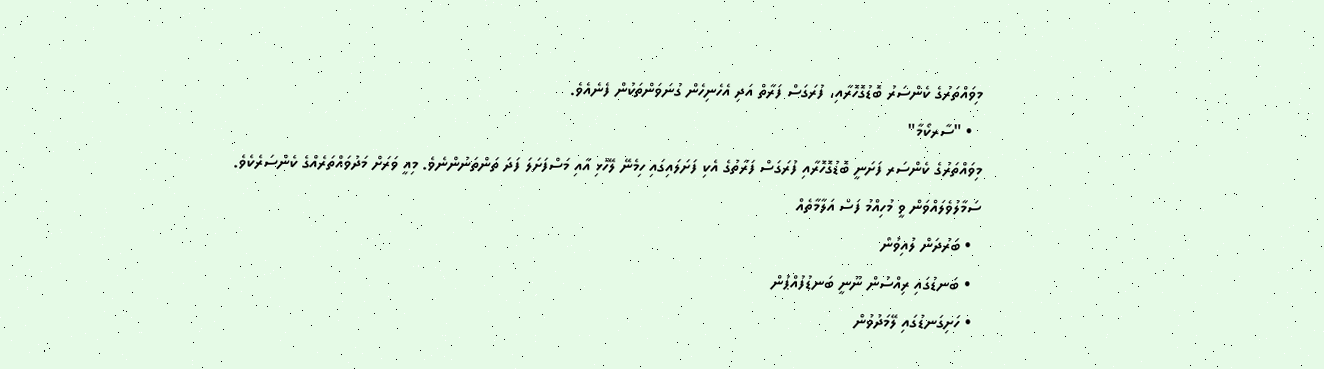މިވައްތަރުގެ ކެންސަރު ބޮޑުގޮހޮރާއި، ފުރަގަސް ފަރާތް އަދި އެހެނިހެން ގުނަވަންތަކުން ފެނެއެވެ.
  • "ސާރކޯމާ"
މިވައްތަރުގެ ކެންސަރ ފަށަނީ ބޮޑުގޮހޮރާއި ފުރަގަސް ފަރާތުގެ އެކި ފަށަލައިގައި ހިމެނޭ ލޭހޮޅި އާއި މަސްފަށަލަ ފަދަ ތަންތަނުންނެވެ. މިއީ ވަރަށް މަދުވައްތަރެއްގެ ކެންސަރެކެވެ.
ސަމާލުވެލައްވަން ވީ މުހިއްމު ފަސް އަލާމާތެއް
  • ބަރުދަން ލުއިވުން
  • ބަނޑުގައި ރިއްސުން ނޫނީ ބަނޑުފުއްޕުން
  • ހަށިގަނޑުގައި ލޭމަދުވުން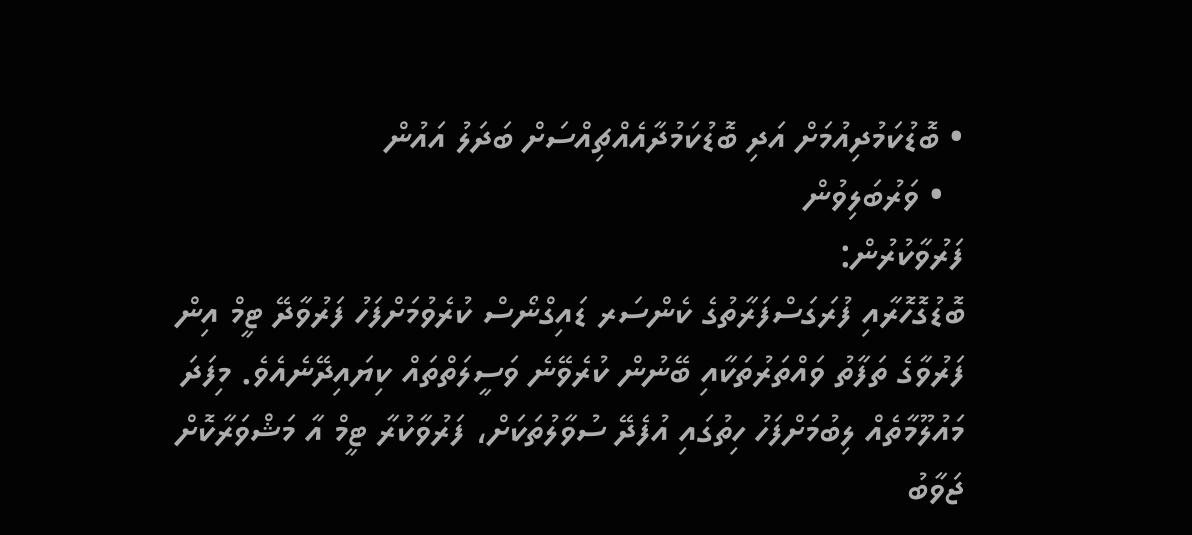• ބޮޑުކަމުދިއުމަށް އަދި ބޮޑުކަމުދާއެއްޗިއްސަށް ބަދަލު އައުން
  • ވަރުބަލިވުން
ފަރުވާކުރުން:
ބޮޑުގޮހޮރާއި ފުރަގަސްފަރާތުގެ ކެންސަރ ޑައިގްނޯސް ކުރެވުމަށްފަހު ފަރުވާދޭ ޓީމް އިން ފަރުވާގެ ތަފާތު ވައްތަރުތަކާއި ބޭނުން ކުރެވޭނެ ވަސީލަތްތައް ކިޔައިދޭނެއެވެ. މިފަދަ މައުލޫމާތެއް ލިބުމަށްފަހު ހިތުގައި އުފެދޭ ސުވާލުތަކަށް، ފަރުވާކުރާ ޓީމް އާ މަޝްވަރާކޮށް ޖަވާބު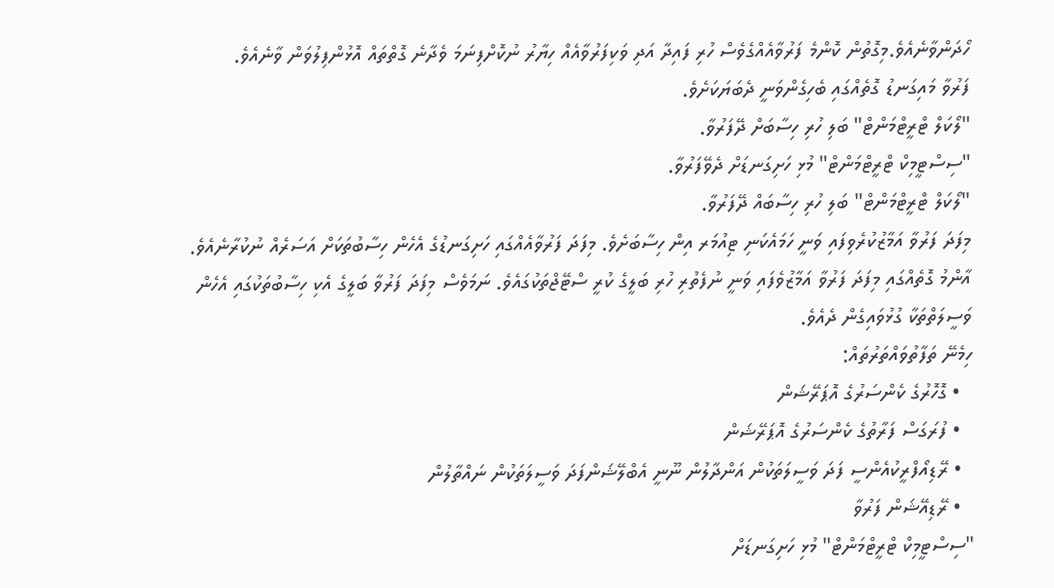ހޯދަންވާނެއެވެ.މިގޮތުން ކޮންމެ ފަރުވާއެއްގެވެސް ހުރި ފައިދާ އަދި ވަކިފަރުވާއެއް ހިޔާރު ނުކޮށްފިނަމަ ވެދާނެ ގޮތްތައް އޮޅުންފިލުވަން ވާނެއެވެ.
ފަރުވާ މައިގަނޑު ގޮތެއްގައި ބެހިގެންވަނީ ދެބަޔަކަށެވެ.
"ލޯކަލް ޓްރީޓްމަންޓް" ބަލި ހުރި ހިސާބަށް ދޭފަރުވާ.
"ސިސްޓީމިކް ޓްރީޓްމަންޓް" މުޅި ހަށިގަނޑަށް ދެވޭފަރުވާ.
"ލޯކަލް ޓްރީޓްމަންޓް" ބަލި ހުރި ހިސާބައް ދޭފަރުވާ.
މިފަދަ ފަރުވާ އަމާޒުކުރެވިފައި ވަނީ ހަމައެކަނި ޓިއުމަރ އިން ހިސާބަށެވެ. މިފަދަ ފަރުވާއެއްގައި ހަށިގަނޑުގެ އެހެން ހިސާބުތަކަށް އަސަރެއް ނުކުރާނެއެވެ. އާންމު ގޮތެއްގައި މިފަދަ ފަރުވާ އަމާޒުވެފައި ވަނީ ނުފެތުރި ހުރި ބަލީގެ ކުރީ ސްޓޭޖްތަކުގައެވެ. ނަމަވެސް މިފަދަ ފަރުވާ ބަލީގެ އެކި ހިސާބުތަކުގައި އެހެން ވަސީލަތްތަކާ ގުޅުވައިގެން ދެއެވެ.
ހިމެނޭ ތަފާތުވައްތަރުތައް:
  • ގޮހޮރުގެ ކެންސަރުގެ އޮޕަރޭޝަން
  • ފުރަގަސް ފަރާތުގެ ކެންސަރުގެ އޮޕަރޭޝަން
  • ރޭޑިއޯފްރީކުއެންސީ ފަދަ ވަސީލަތަކުން އަންދާލުން ނޫނީ އެބްލޭޝަންފަދަ ވަސީލަތަކުން ނައްތާލުން
  • ރޭޑިއޭޝަން ފަރުވާ
"ސިސްޓީމިކް ޓްރީޓްމަންޓް" މުޅި ހަށިގަނޑަށް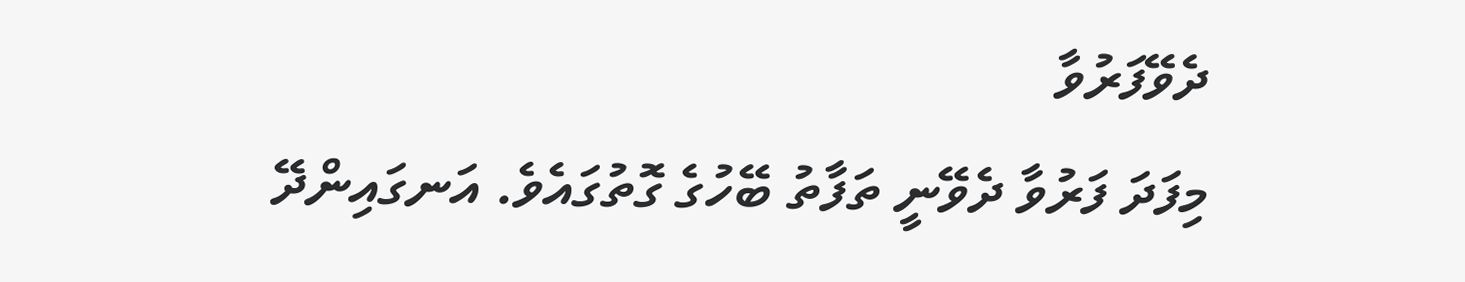ދެވޭފަރުވާ
މިފަދަ ފަރުވާ ދެވޭނީ ތަފާތު ބޭހުގެ ގޮތުގައެވެ. އަނގައިންދޭ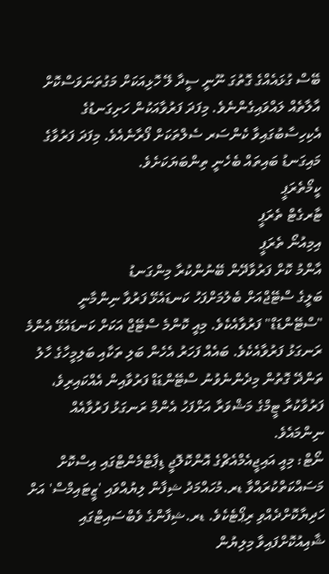ބޭސް ގުޅައެއްގެ ގޮތުގަ ނޫނީ ސީދާ ލޭ ހޮޅިއަކަށް މަގުތަނަވަސްކޮށް އާލާތެއް ލައްވައިގެންނެވެ. މިފަދަ ފަރުވާއަކުން ހަށިގަނޑުގެ އެކިހިސާބުގައިވާ ކެންސަރ ސެލްތަކަށް ފޯރާނެއެވެ. މިފަދަ ފަރުވާގެ މައިގަނޑު ބައިތައް ބެހެނީ ތިންބަޔަކަށެވެ.
ކީމޯތެރަޕީ
ޓާރގެޓް ތެރަޕީ
އިމިއުނޯ ތެރަޕީ
އާންމު ކޮށް ފަރުވާދޭން ބޭނުންކުރާ މިންގަނޑު
ބަލީގެ ސްޓޭޖްއަށް ބެލުމަށްފަހު ކަނޑައެޅޭ ފަރުވާ ނިންމާނީ "ސްޓޭންޑަޑް" ފަރުވާއެކެވެ. މިއީ ކޮންމެ ސްޓޭޖް އަކަށް ކަނޑައެޅޭ އެންމެ ރަނގަޅު ފަރުވާއެކެވެ. ބައެއް ފަހަރު އެހެން ބަލި ތަކާއި ބަލިމީހާގެ ހާލު ތަންދޭ ގޮތުން މިދެންނެވުނު ސްޓޭންޑަޑް ފަރުވާއިން އެއްކައިރިވެ، ފަރުވާކުރާ ޓީމްގެ މަޝްވަރާ އަށްފަހު އެންމް ރަނގަޅު ފަރުވާއެއް ނިންމައެވެ.
ނޯޓް: މިއީ އައިޖީއެމްއެޗްގެ އޮންކޮލޮޖީ ޑިޕާޓްމެންޓްގައި އިސްކޮށް މަސައްކަތްކުރައްވާ ޑރ.މުހައްމަދު ޝިފާން ލިޔުއްވައި 'ޒީޓައިމްސް' އަށް ހަދިޔާކޮށްދެއްވި ރިޕޯޓެކެވެ. ޑރ.ޝިފާންގެ ވެބްސައިޓްގައި ޝާއިއުކޮށްފައިވާ މިލިޔުން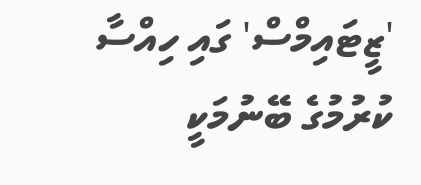'ޒީޓައިމްސް' ގައި ހިއްސާ ކުރުމުގެ ބޭނުމަކީ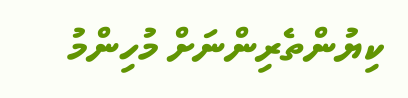ކިޔުންތެރިންނަށް މުހިންމު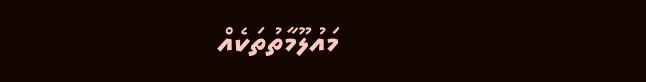މައުލޫމާތުތަކެއް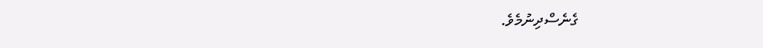ގެނެސްދިނުމެވެ.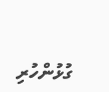ގުޅުންހުރި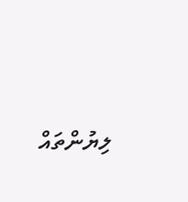ލިޔުންތައް